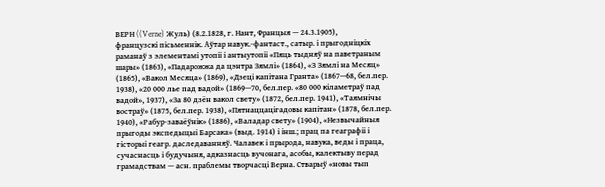ВЕРН ((Verne) Жуль) (8.2.1828, г. Нант, Францыя — 24.3.1905),
французскі пісьменнік. Аўтар навук.-фантаст., сатыр. і прыгодніцкіх раманаў з элементамі утопіі і антыутопіі «Пяць тыдняў на паветраным шары» (1863), «Падарожжа да цэнтра Зямлі» (1864), «З Зямлі на Месяц» (1865), «Вакол Месяца» (1869), «Дзеці капітана Гранта» (1867—68, бел.пер. 1938), «20 000 лье пад вадой» (1869—70, бел.пер. «80 000 кіламетраў пад вадой», 1937), «За 80 дзён вакол свету» (1872, бел.пер. 1941), «Таямнічы востраў» (1875, бел.пер. 1938), «Пятнаццацігадовы капітан» (1878, бел.пер. 1940), «Рабур-заваёўнік» (1886), «Валадар свету» (1904), «Незвычайныя прыгоды экспедыцыі Барсака» (выд. 1914) і інш.; прац па геаграфіі і гісторыі геагр. даследаванняў. Чалавек і прырода, навука, веды і праца, сучаснасць і будучыня, адказнасць вучонага, асобы, калектыву перад грамадствам — асн. праблемы творчасці Верна. Стварыў «новы тып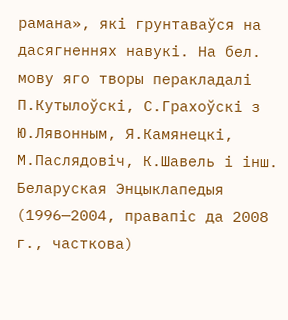рамана», які грунтаваўся на дасягненнях навукі. На бел. мову яго творы перакладалі П.Кутылоўскі, С.Грахоўскі з Ю.Лявонным, Я.Камянецкі, М.Паслядовіч, К.Шавель і інш.
Беларуская Энцыклапедыя (1996—2004, правапіс да 2008 г., часткова)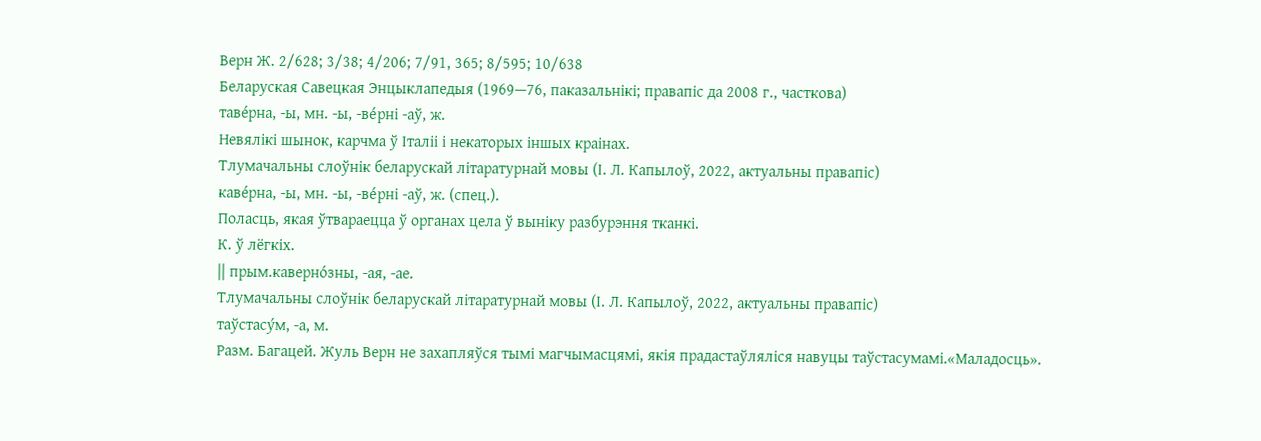Верн Ж. 2/628; 3/38; 4/206; 7/91, 365; 8/595; 10/638
Беларуская Савецкая Энцыклапедыя (1969—76, паказальнікі; правапіс да 2008 г., часткова)
таве́рна, -ы, мн. -ы, -ве́рні -аў, ж.
Невялікі шынок, карчма ў Італіі і некаторых іншых краінах.
Тлумачальны слоўнік беларускай літаратурнай мовы (І. Л. Капылоў, 2022, актуальны правапіс)
каве́рна, -ы, мн. -ы, -ве́рні -аў, ж. (спец.).
Поласць, якая ўтвараецца ў органах цела ў выніку разбурэння тканкі.
К. ў лёгкіх.
|| прым.каверно́зны, -ая, -ае.
Тлумачальны слоўнік беларускай літаратурнай мовы (І. Л. Капылоў, 2022, актуальны правапіс)
таўстасу́м, ‑а, м.
Разм. Багацей. Жуль Верн не захапляўся тымі магчымасцямі, якія прадастаўляліся навуцы таўстасумамі.«Маладосць».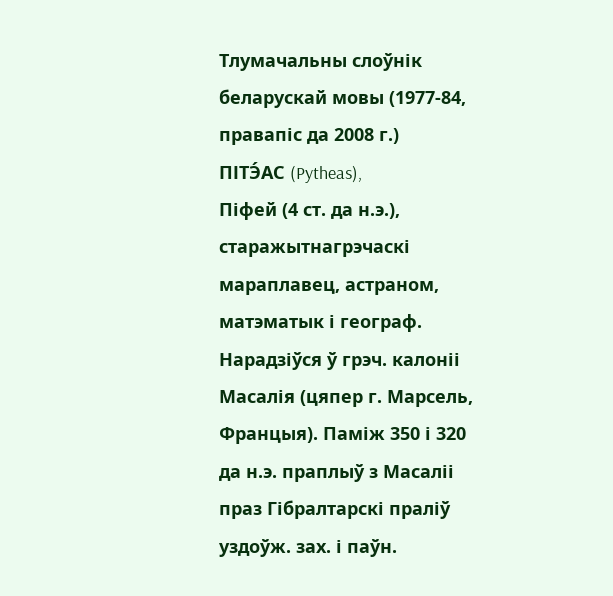Тлумачальны слоўнік беларускай мовы (1977-84, правапіс да 2008 г.)
ПІТЭ́АС (Pytheas),
Піфей (4 ст. да н.э.), старажытнагрэчаскі мараплавец, астраном, матэматык і географ. Нарадзіўся ў грэч. калоніі Масалія (цяпер г. Марсель, Францыя). Паміж 350 і 320 да н.э. праплыў з Масаліі праз Гібралтарскі праліў уздоўж. зах. і паўн.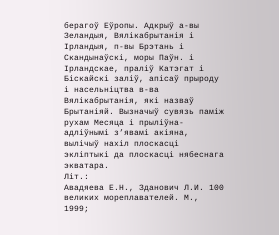берагоў Еўропы. Адкрыў а-вы Зеландыя, Вялікабрытанія і Ірландыя, п-вы Брэтань і Скандынаўскі, моры Паўн. і Ірландскае, праліў Катэгат і Біскайскі заліў, апісаў прыроду і насельніцтва в-ва Вялікабрытанія, які назваў Брытаніяй. Вызначыў сувязь паміж рухам Месяца і прыліўна-адліўнымі з’явамі акіяна, вылічыў нахіл плоскасці экліптыкі да плоскасці нябеснага экватара.
Літ.:
Авадяева Е.Н., Зданович Л.И. 100 великих мореплавателей. М., 1999;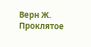Верн Ж. Проклятое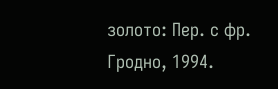золото: Пер. с фр. Гродно, 1994.